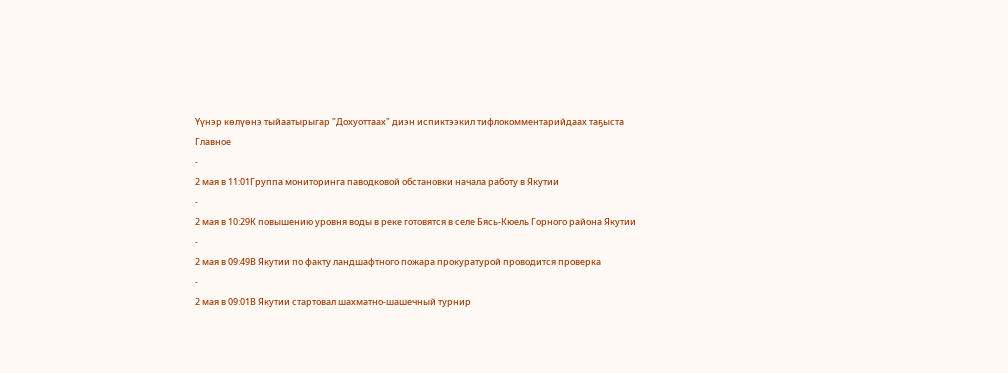Үүнэр көлүөнэ тыйаатырыгар "Дохуоттаах" диэн испиктээкил тифлокомментарийдаах таҕыста
Главное
-
2 мая в 11:01Группа мониторинга паводковой обстановки начала работу в Якутии
-
2 мая в 10:29К повышению уровня воды в реке готовятся в селе Бясь-Кюель Горного района Якутии
-
2 мая в 09:49В Якутии по факту ландшафтного пожара прокуратурой проводится проверка
-
2 мая в 09:01В Якутии стартовал шахматно-шашечный турнир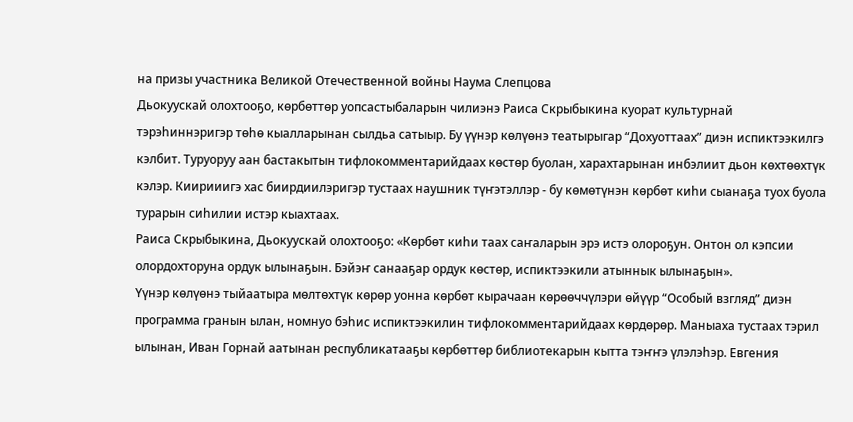на призы участника Великой Отечественной войны Наума Слепцова
Дьокуускай олохтооҕо, көрбөттөр уопсастыбаларын чилиэнэ Раиса Скрыбыкина куорат культурнай тэрэһиннэригэр төһө кыалларынан сылдьа сатыыр. Бу үүнэр көлүөнэ театырыгар “Дохуоттаах” диэн испиктээкилгэ кэлбит. Туруоруу аан бастакытын тифлокомментарийдаах көстөр буолан, харахтарынан инбэлиит дьон көхтөөхтүк кэлэр. Киирииигэ хас биирдиилэригэр тустаах наушник түҥэтэллэр - бу көмөтүнэн көрбөт киһи сыанаҕа туох буола турарын сиһилии истэр кыахтаах.
Раиса Скрыбыкина, Дьокуускай олохтооҕо: «Көрбөт киһи таах саҥаларын эрэ истэ олороҕун. Онтон ол кэпсии олордохторуна ордук ылынаҕын. Бэйэҥ санааҕар ордук көстөр, испиктээкили атыннык ылынаҕын».
Үүнэр көлүөнэ тыйаатыра мөлтөхтүк көрөр уонна көрбөт кырачаан көрөөччүлэри өйүүр “Особый взгляд” диэн программа гранын ылан, номнуо бэһис испиктээкилин тифлокомментарийдаах көрдөрөр. Маныаха тустаах тэрил ылынан, Иван Горнай аатынан республикатааҕы көрбөттөр библиотекарын кытта тэҥҥэ үлэлэһэр. Евгения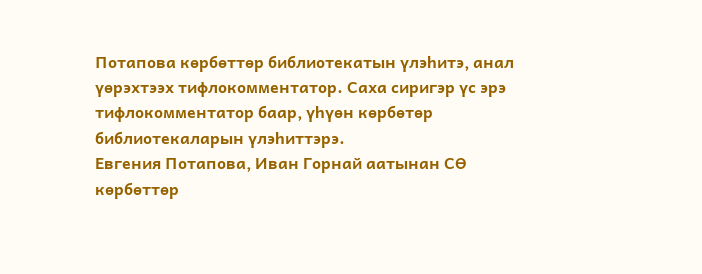Потапова көрбөттөр библиотекатын үлэһитэ, анал үөрэхтээх тифлокомментатор. Саха сиригэр үс эрэ тифлокомментатор баар, үһүөн көрбөтөр библиотекаларын үлэһиттэрэ.
Евгения Потапова, Иван Горнай аатынан СӨ көрбөттөр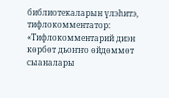библиотекаларын үлэһитэ, тифлокомментатор: «Тифлокомментарий диэн көрбөт дьоҥҥо өйдөммөт сыаналары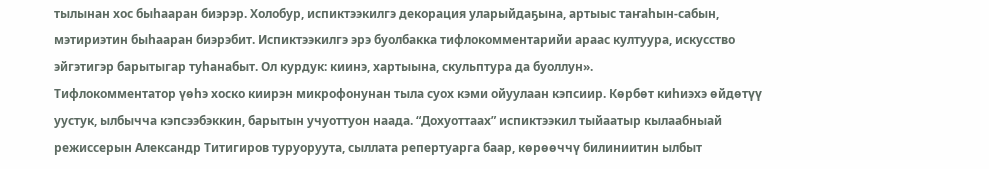тылынан хос быһааран биэрэр. Холобур, испиктээкилгэ декорация уларыйдаҕына, артыыс таҥаһын-сабын, мэтириэтин быһааран биэрэбит. Испиктээкилгэ эрэ буолбакка тифлокомментарийи араас култуура, искусство эйгэтигэр барытыгар туһанабыт. Ол курдук: киинэ, хартыына, скульптура да буоллун».
Тифлокомментатор үөһэ хоско киирэн микрофонунан тыла суох кэми ойуулаан кэпсиир. Көрбөт киһиэхэ өйдөтүү уустук, ылбычча кэпсээбэккин, барытын учуоттуон наада. “Дохуоттаах” испиктээкил тыйаатыр кылаабныай режиссерын Александр Титигиров туруоруута, сыллата репертуарга баар, көрөөччү билиниитин ылбыт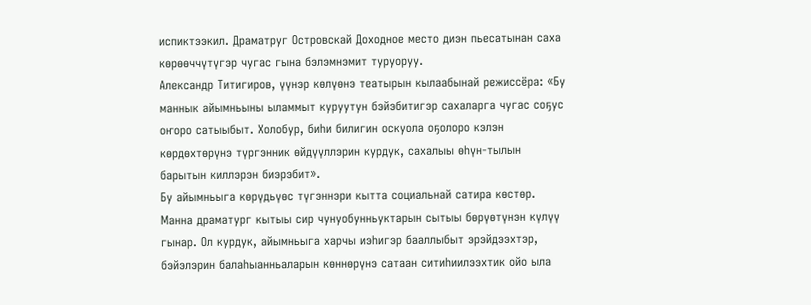испиктээкил. Драматруг Островскай Доходное место диэн пьесатынан саха көрөөччүтүгэр чугас гына бэлэмнэмит туруоруу.
Александр Титигиров, үүнэр көлүөнэ театырын кылаабынай режиссёра: «Бу маннык айымньыны ыламмыт куруутун бэйэбитигэр сахаларга чугас соҕус оҥоро сатыыбыт. Холобур, биһи билигин оскуола оҕолоро кэлэн көрдөхтөрүнэ түргэнник өйдүүллэрин курдук, сахалыы өһүн-тылын барытын киллэрэн биэрэбит».
Бу айымньыга көрүдьүөс түгэннэри кытта социальнай сатира көстөр. Манна драматург кытыы сир чунуобунньуктарын сытыы бөрүөтүнэн күлүү гынар. Ол курдук, айымньыга харчы иэһигэр бааллыбыт эрэйдээхтэр, бэйэлэрин балаһыанньаларын көннөрүнэ сатаан ситиһиилээхтик ойо ыла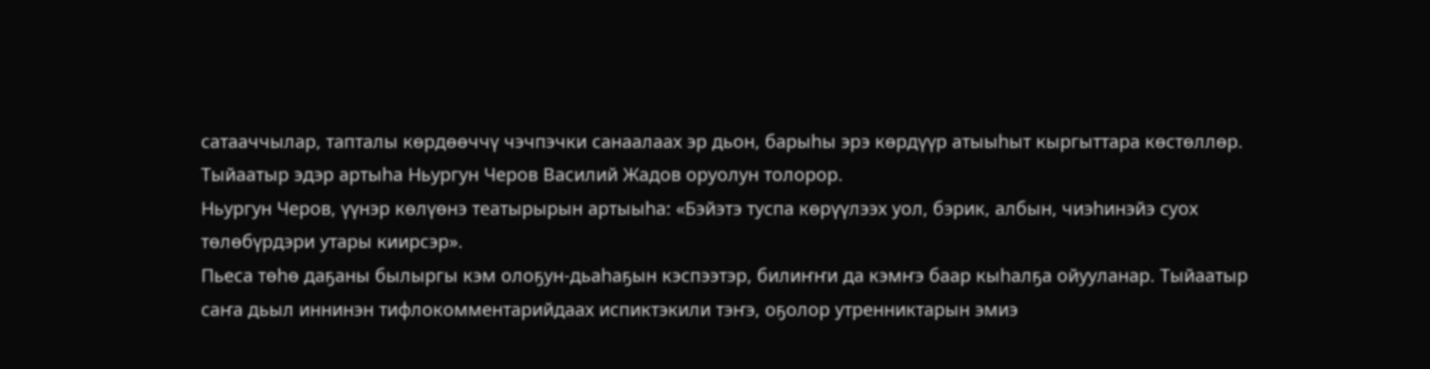сатааччылар, тапталы көрдөөччү чэчпэчки санаалаах эр дьон, барыһы эрэ көрдүүр атыыһыт кыргыттара көстөллөр. Тыйаатыр эдэр артыһа Ньургун Черов Василий Жадов оруолун толорор.
Ньургун Черов, үүнэр көлүөнэ театырырын артыыһа: «Бэйэтэ туспа көрүүлээх уол, бэрик, албын, чиэһинэйэ суох төлөбүрдэри утары киирсэр».
Пьеса төһө даҕаны былыргы кэм олоҕун-дьаһаҕын кэспээтэр, билиҥҥи да кэмҥэ баар кыһалҕа ойууланар. Тыйаатыр саҥа дьыл иннинэн тифлокомментарийдаах испиктэкили тэҥэ, оҕолор утренниктарын эмиэ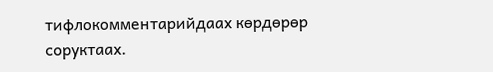тифлокомментарийдаах көрдөрөр соруктаах.